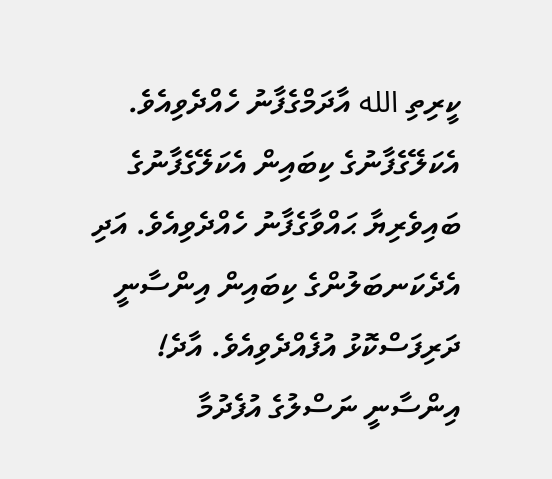ކީރިތި الله އާދަމްގެފާނު ހެއްދެވިއެވެ. އެކަލޭގެފާނުގެ ކިބައިން އެކަލޭގެފާނުގެ ބައިވެރިޔާ ޙައްވާގެފާނު ހެއްދެވިއެވެ. އަދި އެދެކަނބަލުންގެ ކިބައިން އިންސާނީ ދަރިފަސްކޮޅު އުފެއްދެވިއެވެ. އާދެ! އިންސާނީ ނަސްލުގެ އުފެދުމާ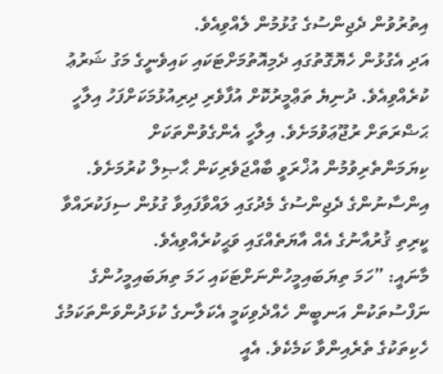އިތުރުވުން ދެޖިންސުގެ ގުޅުމުން ލެއްވިއެވެ.
އަދި އެގުޅުން ހެޔޮގޮތުގައި ދެމިއޮތުމަށްޓަކައި ކައިވެނީގެ މަގު ޝަރުޢު ކުރެއްވިއެވެ. ދުނިޔެ ތަޢްމީރުކޮށް އުފާވެރި ދިރިއުޅުމަކަށްފަހު އިލާހީ ޙަޟްރަތަށް ރުޖޫޢަވުމަށެވެ. އިލާހީ އެންގެވުންތަކަށް ކިޔަމަންތެރިވުމުން އުޚްރަވީ ބާއްޖަވެރިކަން ޙާޞިލް ކުރުމަށެވެ.
އިންސާނުންގެ ދެޖިންސުގެ މެދުގައި ލައްވާފައިވާ ގުޅުން ސިފަކުރައްވާ ކީރިތި ޤުރުއާނުގެ އެއް އާޔަތެއްގައި ވަޙީކުރެއްވިއެވެ.
މާނައީ: ”ހަމަ ތިޔަބައިމީހުންނަށްޓަކައި ހަމަ ތިޔަބައިމީހުންގެ ނަފްސުތަކުން އަނބީން ހެއްދެވިކަމީ އެކަލާނގެ ކުޅަދުންވަންތަކަމުގެ ހެކިތަކުގެ ތެރެއިންވާ ކަމެކެވެ. އެއީ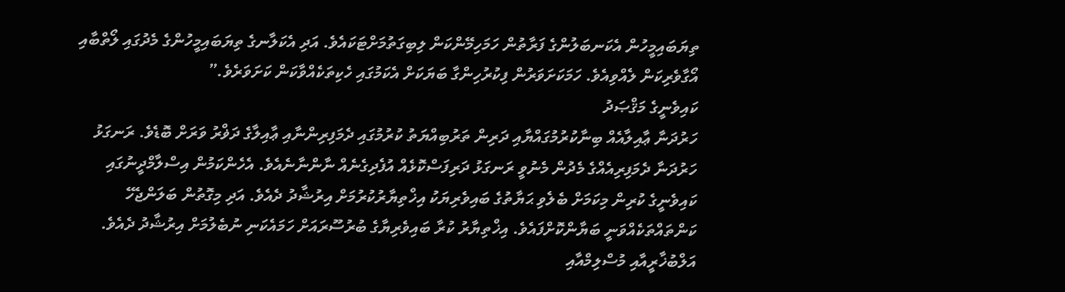ތިޔަބައިމީހުން އެކަނބަލުންގެ ފަރާތުން ހަމަހިމޭންކަން ލިބިގަތުމަށްޓަކައެވެ. އަދި އެކަލާނގެ ތިޔަބައިމީހުންގެ މެދުގައި ލޯތްބާއި އޯގާވެރިކަން ލެއްވިއެވެ. ހަމަކަށަވަރުން ފިކުރުހިންގާ ބަޔަކަށް އެކަމުގައި ހެކިތަކެއްވާކަން ކަށަވަރެވެ.”
ކައިވެނީގެ މަޤްޞަދު
ހަރުދަނާ ޢާއިލާއެއް ބިނާކުރުމުގައްޔާއި ދަރިން ތަރުބިއްޔަތު ކުރުމުގައި ދެމަފިރިންނާއި ޢާއިލާގެ ދަޥްރު ވަރަށް ބޮޑެވެ. ރަނގަޅު ހަރުދަނާ ދެމަފިރިއެއްގެ މެދުން މެނުވީ ރަނގަޅު ދަރިފަސްކޮޅެއް އުފެދިގެނެއް ނާންނާނެއެވެ. އެހެންކަމުން އިސްލާމްދީނުގައި ކައިވެނީގެ ކުރިން މިކަމަށް ބެލެވި ޙަޔާތުގެ ބައިވެރިޔަކު އިޚްތިޔާރުކުރުމަށް އިރުޝާދު ދެއެވެ. އަދި މިގޮތުން ބަލަންޖެހޭ ކަންތައްތަކެއްވަނީ ބަޔާންކޮށްފައެވެ. އިޚްތިޔާރު ކުރާ ބައިވެރިޔާގެ ބުރުސޫރައަށް ހަމައެކަނި ނުބެލުމަށް އިރުޝާދު ދެއެވެ.
އަލްބުޚާރީއާއި މުސްލިމްއާއި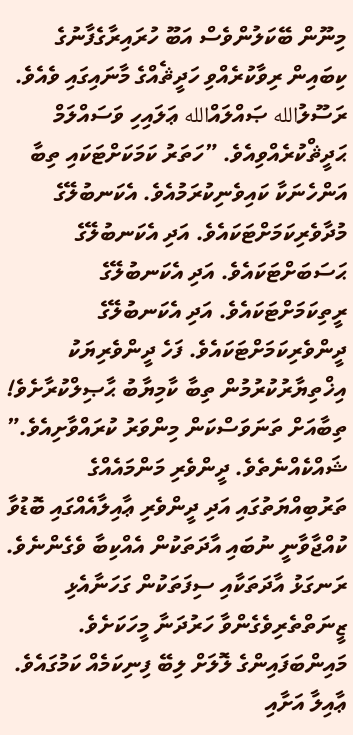މިނޫން ބޭކަލުންވެސް އަބޫ ހުރައިރާގެފާނުގެ ކިބައިން ރިވާކުރެއްވި ހަދީޘެއްގެ މާނައިގައި ވެއެވެ. ރަސޫލުالله ޞައްލައްالله ޢަލައިހި ވަސައްލަމް ޙަދީޘްކުރެއްވިއެވެ. ”ހަތަރު ކަމަކަށްޓަކައި ތިބާ އަންހެނަކާ ކައިވެނިކުރަމުއެވެ. އެކަނބުލޭގެ މުދާވެރިކަމަށްޓަކައެވެ. އަދި އެކަނބުލޭގެ ޙަސަބަށްޓަކައެވެ. އަދި އެކަނބުލޭގެ ރީތިކަމަށްޓަކައެވެ. އަދި އެކަނބުލޭގެ ދީންވެރިކަމަށްޓަކައެވެ. ފަހެ ދީންވެރިޔަކު އިޚްތިޔާރުކުރުމުން ތިބާ ކާމިޔާބު ޙާޞިލްކުރާށެވެ! ތިބާއަށް ތަނަވަސްކަން މިންވަރު ކުރައްވާށިއެވެ.”
ޝައްކެއްނެތެވެ. ދީންވެރި މަންމައެއްގެ ތަރުބިއްޔަތުގައި އަދި ދީންވެރި ޢާއިލާއެއްގައި ބޮޑުވާ ކުއްޖާވާނީ ނުބައި އާދަތަކުން އެއްކިބާ ވެގެންނެވެ. ރަނގަޅު އާދަތަކާއި ސިފަތަކުން ގަހަނާއެޅި ޒީނަތްތެރިވެގެންވާ ހަރުދަނާ މީހަކަށެވެ. މައިންބަފައިންގެ ލޮލަށް ލިބޭ ފިނިކަމެއް ކަމުގައެވެ. ޢާއިލާ އަށާއި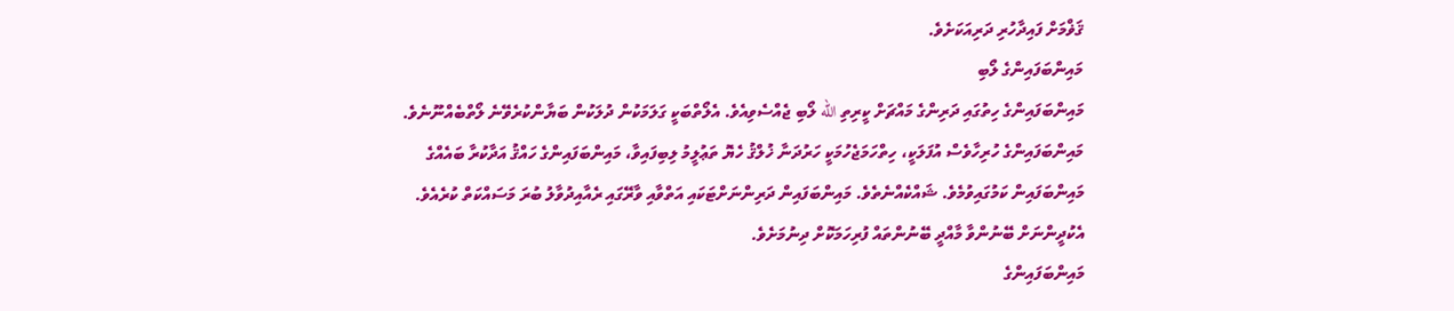ޤަޥްމަށް ފައިދާހުރި ދަރިއަކަށެވެ.
މައިންބަފައިންގެ ލޯބި
މައިންބަފައިންގެ ހިތުގައި ދަރިންގެ މައްޗަށް ކީރިތި الله ލޯބި ޖެއްސެވިއެވެ. އެލޯތްބަކީ ގަލަމަކުން ދުލަކުން ބަޔާންކުރެވޭނެ ލޯތްބެއްނޫނެވެ. މައިންބަފައިންގެ ހުރިހާވެސް އުފަލަކީ، ހިތްހަމަޖެހުމަކީ ހަރުދަނާ ޚުލްޤު ހެޔޮ ތަޢުލީމު ލިބިފައިވާ، މައިންބަފައިންގެ ހައްޤު އަދާކުރާ ބައެއްގެ މައިންބަފައިން ކަމުގައިވުމެވެ. ޝައްކެއްނެތެވެ. މައިންބަފައިން ދަރިންނަށްޓަކައި އަތްވާއި ވާރޭގައި ރެއާއިދުވާލު ބުރަ މަސައްކަތް ކުރެއެވެ. އެކުދީންނަށް ބޭނުންވާ މާއްދީ ބޭނުންތައް ފުރިހަމަކޮށް ދިނުމަށެވެ.
މައިންބަފައިންގެ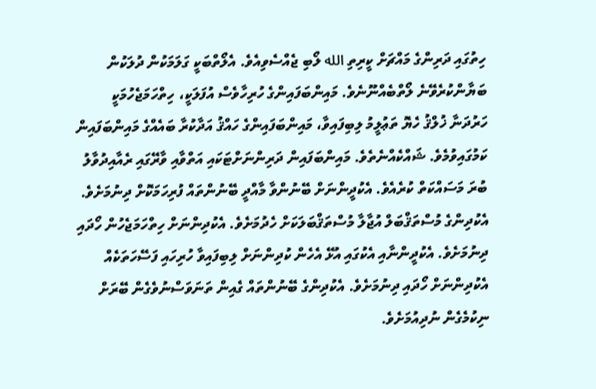ހިތުގައި ދަރިންގެ މައްޗަށް ކީރިތި الله ލޯބި ޖެއްސެވިއެވެ. އެލޯތްބަކީ ގަލަމަކުން ދުލަކުން ބަޔާންކުރެވޭނެ ލޯތްބެއްނޫނެވެ. މައިންބަފައިންގެ ހުރިހާވެސް އުފަލަކީ، ހިތްހަމަޖެހުމަކީ ހަރުދަނާ ޚުލްޤު ހެޔޮ ތަޢުލީމު ލިބިފައިވާ، މައިންބަފައިންގެ ހައްޤު އަދާކުރާ ބައެއްގެ މައިންބަފައިން ކަމުގައިވުމެވެ. ޝައްކެއްނެތެވެ. މައިންބަފައިން ދަރިންނަށްޓަކައި އަތްވާއި ވާރޭގައި ރެއާއިދުވާލު ބުރަ މަސައްކަތް ކުރެއެވެ. އެކުދީންނަށް ބޭނުންވާ މާއްދީ ބޭނުންތައް ފުރިހަމަކޮށް ދިނުމަށެވެ.
އެކުދިންގެ މުސްތަޤްބަލް އުޖާލާ މުސްތަޤްބަލަކަށް ހެދުމަށެވެ. އެކުދިންނަށް ހިތްހަމަޖެހުން ހޯދައި ދިނުމަށެވެ. އެކުދީންނާއި އެކުގައި އުޅޭ އެހެން ކުދިންނަށް ލިބިފައިވާ ހުރިހައި ފަސޭހަތަކެއް އެކުދިންނަށް ހޯދައި ދިނުމަށެވެ. އެކުދިންގެ ބޭނުންތައް ގެއިން ތަނަވަސްނުވެގެން ބޭރަށް ނިކުމެގެން ނުދިއުމަށެވެ.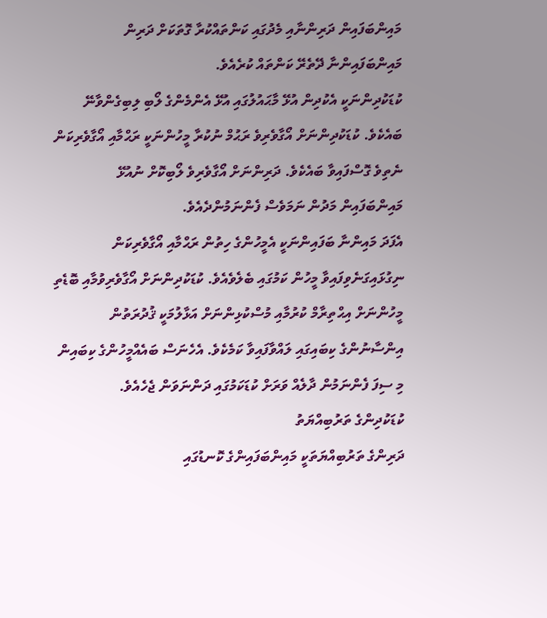މައިންބަފައިން ދަރިންނާއި މެދުގައި ކަންތައްކުރާ ގޮތަކަށް ދަރިން މައިންބަފައިންނާ ދޭތެރޭ ކަންތައް ކުރެއެވެ.
ކުޑަކުދިންނަކީ އެކުދިން އުޅޭ މާޙައުލުގައި އުޅޭ އެންމެންގެ ލޯބި ލިބިގެންވާނޭ ބައެކެވެ. ކުޑަކުދިންނަށް އޯގާވެރިވެ ރަޙުމް ނުކުރާ މީހުންނަކީ ރަޙްމާއި އޯގާވެރިކަން ނެތިވެ ގޮސްފައިވާ ބައެކެވެ. ދަރިންނަށް އޯގާވެރިވެ ލޯބިކޮށް ނުއުޅޭ މައިންބަފައިން މަދުން ނަމަވެސް ފެންނަމުންދެއެވެ.
އެފަދަ މައިންނާ ބަފައިންނަކީ އެމީހުންގެ ހިތުން ރަޙްމާއި އޯގާވެރިކަން ނިގުޅައިގަނެވިފައިވާ މީހުން ކަމުގައި ބެލެވެއެވެ. ކުޑަކުދިންނަށް އޯގާވެރިވުމާއި ބޮޑެތި މީހުންނަށް އިޙްތިރާމް ކުރުމާއި މުސްކުޅިންނަށް އަޅާލުމަކީ ޤުދުރަތުން އިންސާނުންގެ ކިބައިގައި ލައްވާފައިވާ ކަމެކެވެ. އެހެނަސް ބައެއްމީހުންގެ ކިބައިން މި ސިފަ ފެންނަމުން ދާލެއް ވަރަށް ކުޑަކަމުގައި ދަންނަވަން ޖެހެއެވެ.
ކުޑަކުދިންގެ ތަރުބިއްޔަތު
ދަރިންގެ ތަރުބިއްޔަތަކީ މައިންބަފައިންގެ ކޮނޑުގައި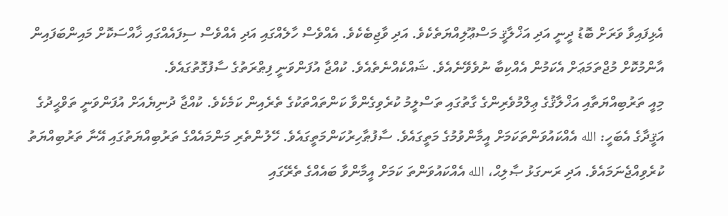އެޅިފައިވާ ވަރަށް ބޮޑު ދީނީ އަދި އަޚްލާޤީ މަސްޢޫލިއްޔަތެކެވެ. އަދި ވާޖިބެކެވެ. އެއްވެސް ހާލެއްގައި އަދި އެއްވެސް ސިފައެއްގައި ޚާއްސަކޮށް މައިންބަފައިން އާންމުކޮށް މުޖްތަމަޢަށް އެކަމުން އެއްކިބާ ނުވެވޭނެއެވެ. ޝައްކެއްނެތެއެވެ. ކުއްޖާ އުފަންވަނީ ފިޠްރަތުގެ ސާފުގޮތުގައެވެ.
މިއީ ތަރުބިއްޔަތާއި އަޚްލާޤުގެ ޢިލްމުވެރިންގެ ގާތުގައި ތަސްލީމު ކުރެވިގެންވާ ކަންތައްތަކުގެ ތެރެއިން ކަމެކެވެ. ކުއްޖާ ދުނިޔެއަށް އުފަންވަނީ ތަވްޙީދުގެ އަޤީދާގެ އެބަހީ: الله އެއްކައުވަންތަކަމަށް އީމާންވުމުގެ މަތީގައެވެ. ސާފުޠާހިރުކަންމަތީގައެވެ. ހޭލުންތެރި މަންމައެއްގެ ތަރުބިއްޔަތުގައި އޭނާ ތަރުބިއްޔަތު ކުރެވިއްޖެނަމައެވެ. އަދި ރަނގަޅު ޞާލިޙް، الله އެއްކައުވަންތަ ކަމަށް އީމާންވާ ބައެއްގެ ތެރޭގައި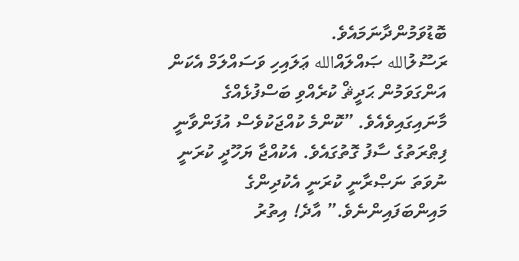ބޮޑުވަމުންދާނަމައެވެ.
ރަސޫލުالله ޞައްލައްالله ޢަލައިހި ވަސައްލަމް އެކަން އަންގަވަމުން ޙަދީޘް ކުރެއްވި ބަސްފުޅެއްގެ މާނައިގައިވެއެވެ. ”ކޮންމެ ކުއްޖަކުވެސް އުފަންވާނީ ފިޠްރަތުގެ ސާފު ގޮތުގައެވެ. އެކުއްޖާ ޔަހޫދީ ކުރަނީ ނުވަތަ ނަޞްރާނީ ކުރަނީ އެކުދިންގެ މައިންބަފައިންނެވެ.” އާދެ! އިތުރު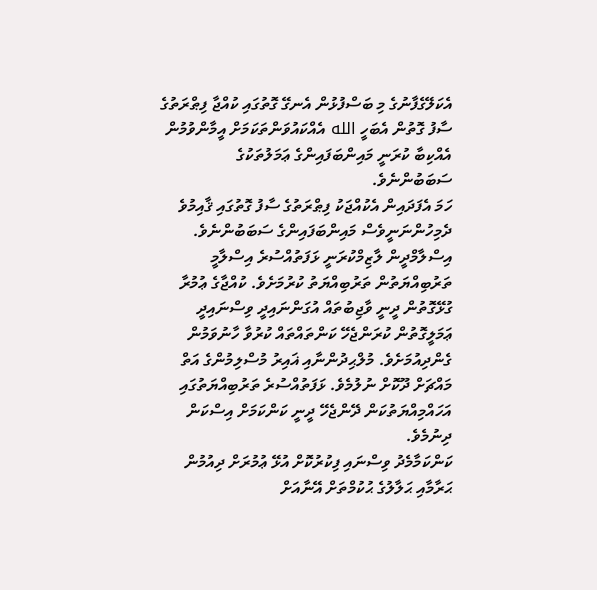އެކަލޭގެފާނުގެ މި ބަސްފުޅުން އެނގޭ ގޮތުގައި ކުއްޖާ ފިޠްރަތުގެ ސާފު ގޮތުން އެބަހީ الله އެއްކައުވަންތަކަމަށް އީމާންވުމުން އެއްކިބާ ކުރަނީ މައިންބަފައިންގެ ޢަމަލުތަކުގެ ސަބަބުންނެވެ.
ހަމަ އެފަދައިން އެކުއްޖަކު ފިޠްރަތުގެ ސާފު ގޮތުގައި ޤާއިމުވެ ދެމިހުންނަނީވެސް މައިންބަފައިންގެ ސަބަބުންނެވެ. އިސްލާމްދީން ލާޒިމްކުރަނީ ޅަފަތުއްސުރެ އިސްލާމީ ތަރުބިއްޔަތުން ތަރުބިއްޔަތު ކުރުމަށެވެ. ކުއްޖާގެ ޢުމުރާ ގުޅޭގޮތުން ދީނީ ވާޖިބުތައް އުގަންނައިދީ ވިސްނައިދީ ޢަމަލީގޮތުން ކުރަންޖެހޭ ކަންތައްތައް ކުރުވާ ހާނުވަމުން ގެންދިއުމަށެވެ. މުލްޙިދުންނާއި ޣައިރު މުސްލިމުންގެ އަތް މައްޗަށް ދޫކޮށް ނުލުމެވެ. ޅަފަތުއްސުރެ ތަރުބިއްޔަތުގައި އަހައްމިއްޔަތުކަން ދޭންޖެހޭ ދީނީ ކަންކަމަށް އިސްކަން ދިނުމެވެ.
ކަންކަމާމެދު ވިސްނައި ފިކުރުކޮށް އުޅޭ ޢުމުރަށް ދިއުމުން ޙަރާމާއި ޙަލާލުގެ ޙުކުމްތަށް އޭނާއަށް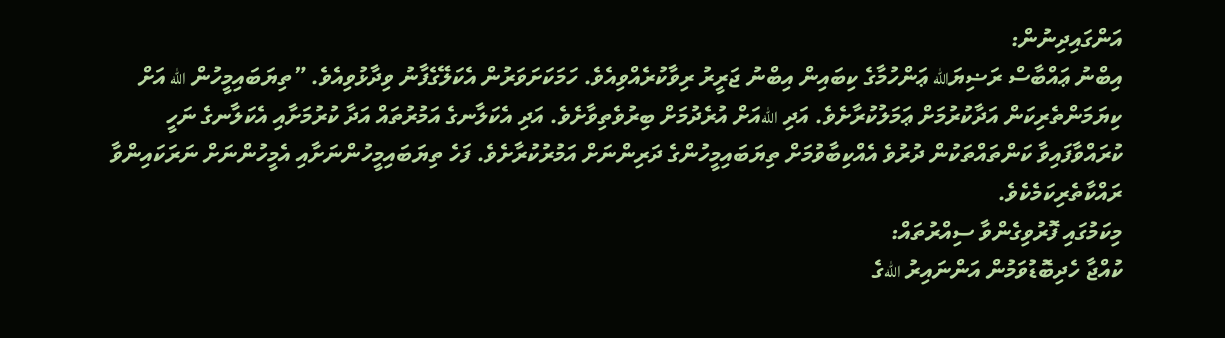އަންގައިދިނުން:
އިބްނު ޢައްބާސް ރަޟިޔަالله ޢަންހުމާގެ ކިބައިން އިބްނު ޖަރީރު ރިވާކުރެއްވިއެވެ. ހަމަކަށަވަރުން އެކަލޭގެފާނު ވިދާޅުވިއެވެ. ”ތިޔަބައިމީހުން الله އަށް ކިޔަމަންތެރިކަން އަދާކުރުމަށް ޢަމަލުކުރާށެވެ. އަދި اللهއަށް އުރެދުމަށް ބިރުވެތިވާށެވެ. އަދި އެކަލާނގެ އަމުރުތައް އަދާ ކުރުމަށާއި އެކަލާނގެ ނަހީ ކުރައްވާފައިވާ ކަންތައްތަކުން ދުރުވެ އެއްކިބާވުމަށް ތިޔަބައިމީހުންގެ ދަރިންނަށް އަމުރުކުރާށެވެ. ފަހެ ތިޔަބައިމީހުންނަށާއި އެމީހުންނަށް ނަރަކައިންވާ ރައްކާތެރިކަމެކެވެ.
މިކަމުގައި ފޮރުވިގެންވާ ސިއްރުތައް:
ކުއްޖާ ހެދިބޮޑުވަމުން އަންނައިރު اللهގެ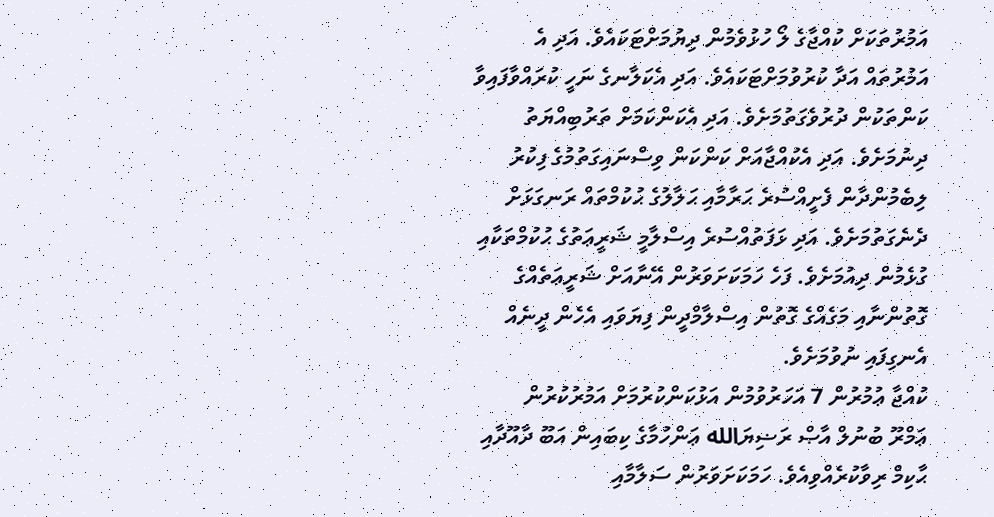އަމުރުތަކަށް ކުއްޖާގެ ލޯ ހުޅުވެމުން ދިޔުމަށްޓަކައެވެ. އަދި އެ އަމުރުތައް އަދާ ކުރުވުމަށްޓަކައެވެ. އަދި އެކަލާނގެ ނަހީ ކުރައްވާފައިވާ ކަންތަކުން ދުރުވެގަތުމަށެވެ. އަދި އެކަންކަމަށް ތަރުބިއްޔަތު ދިނުމަށެވެ. އަދި އެކުއްޖާއަށް ކަންކަން ވިސްނައިގަތުމުގެ ފިކުރު ލިބެމުންދާން ފެށީއްސުރެ ޙަރާމާއި ޙަލާލުގެ ޙުކުމްތައް ރަނގަޅަށް ދެނެގަތުމަށެވެ. އަދި ޅަފަތުއްސުރެ އިސްލާމީ ޝަރީޢަތުގެ ޙުކުމްތަކާއި ގުޅެމުން ދިއުމަށެވެ. ފަހެ ހަމަކަށަވަރުން އޭނާއަށް ޝަރީޢަތެއްގެ ގޮތުންނާއި މަގެއްގެ ގޮތުން އިސްލާމްދީން ފިޔަވައި އެހެން ދީނެއް އެނގިފައި ނުވުމަށެވެ.
ކުއްޖާ ޢުމުރުން 7 އަހަރުވުމުން އަޅުކަންކުރުމަށް އަމުރުކުރުން
ޢަމްރޫ ބުނުލް އާޞް ރަޟިޔަالله ޢަންހުމާގެ ކިބައިން އަބޫ ދާއޫދާއި ޙާކިމް ރިވާކުރެއްވިއެވެ. ހަމަކަށަވަރުން ސަލާމާއި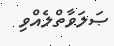ޞަލަވާތްލެއްވި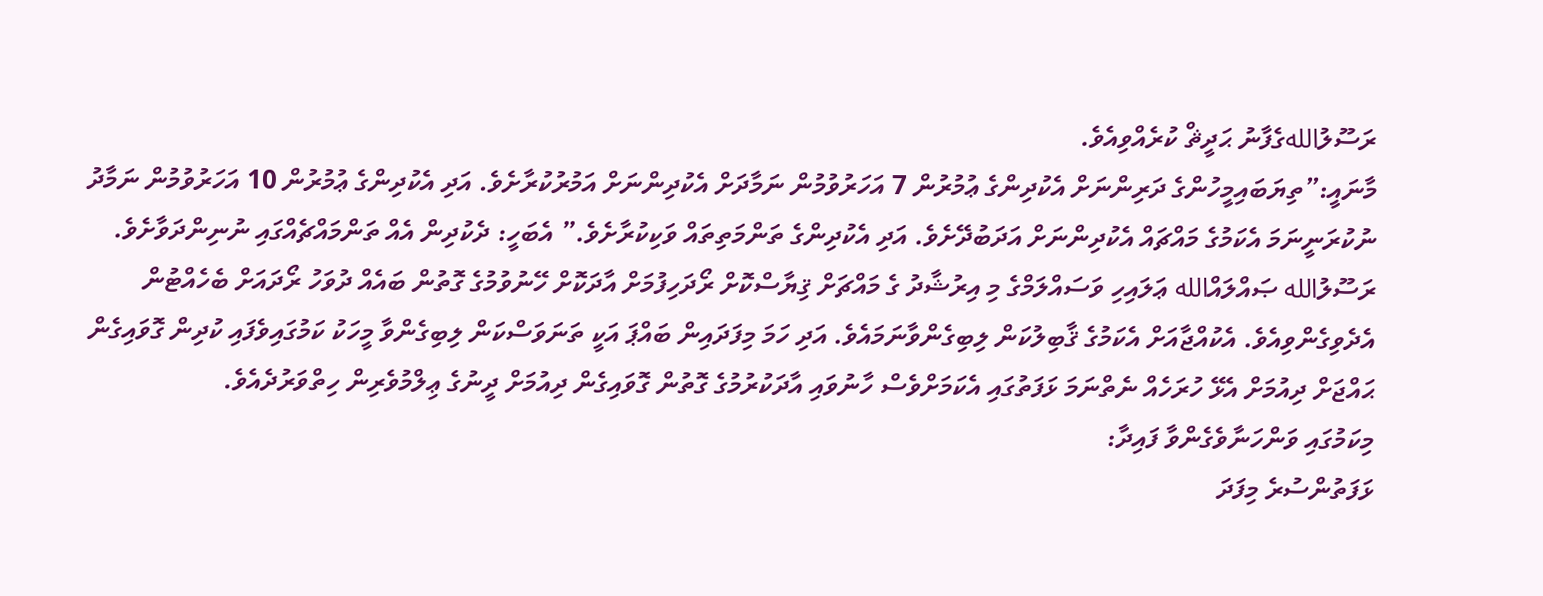ރަސޫލުاللهގެފާނު ޙަދީޘް ކުރެއްވިއެވެ.
މާނައީ:”ތިޔަބައިމީހުންގެ ދަރިންނަށް އެކުދިންގެ ޢުމުރުން 7 އަހަރުވުމުން ނަމާދަށް އެކުދިންނަށް އަމުރުކުރާށެވެ. އަދި އެކުދިންގެ ޢުމުރުން 10 އަހަރުވުމުން ނަމާދު ނުކުރަނީނަމަ އެކަމުގެ މައްޗައް އެކުދިންނަށް އަދަބުދޭށެވެ. އަދި އެކުދިންގެ ތަންމަތިތައް ވަކިކުރާށެވެ.” އެބަހީ: ދެކުދިން އެއް ތަންމައްޗެއްގައި ނުނިންދަވާށެވެ. ރަސޫލުالله ޞައްލައްالله ޢަލައިހި ވަސައްލަމްގެ މި އިރުޝާދު ގެ މައްޗަށް ޤިޔާސްކޮށް ރޯދަހިފުމަށް އާދަކޮށް ހޭނުވުމުގެ ގޮތުން ބައެއް ދުވަހު ރޯދައަށް ބެހެއްޓުން އެދެވިގެންވިއެވެ. އެކުއްޖާއަށް އެކަމުގެ ޤާބިލުކަން ލިބިގެންވާނަމައެވެ. އަދި ހަމަ މިފަދައިން ބައްޕަ އަކީ ތަނަވަސްކަން ލިބިގެންވާ މީހަކު ކަމުގައިވެފައި ކުދިން ގޮވައިގެން ޙައްޖަށް ދިއުމަށް އެޅޭ ހުރަހެއް ނެތްނަމަ ޅަފަތުގައި އެކަމަށްވެސް ހާނުވައި އާދަކުރުމުގެ ގޮތުން ގޮވައިގެން ދިއުމަށް ދީނުގެ ޢިލްމުވެރިން ހިތްވަރުދެއެވެ.
މިކަމުގައި ވަންހަނާވެގެންވާ ފައިދާ:
ޅަފަތުންސުރެ މިފަދަ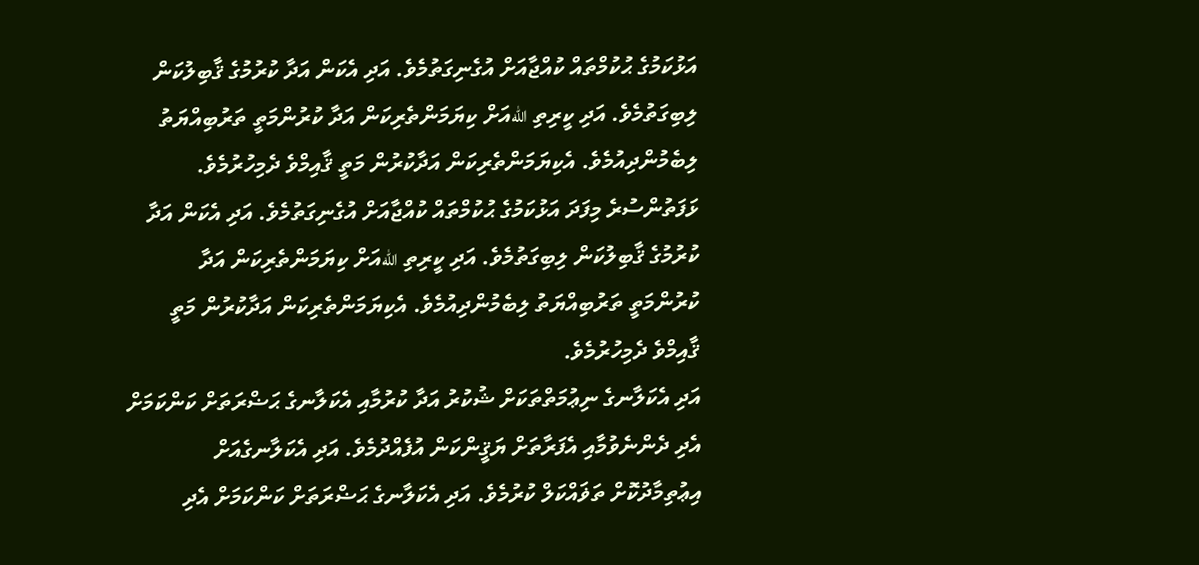އަޅުކަމުގެ ޙުކުމްތައް ކުއްޖާއަށް އުގެނިގަތުމެވެ. އަދި އެކަން އަދާ ކުރުމުގެ ޤާބިލުކަން ލިބިގަތުމެވެ. އަދި ކީރިތި اللهއަށް ކިޔަމަންތެރިކަން އަދާ ކުރުންމަތީ ތަރުބިއްޔަތު ލިބެމުންދިއުމެވެ. އެކިޔަމަންތެރިކަން އަދާކުރުން މަތީ ޤާއިމްވެ ދެމިހުރުމެވެ.
ޅަފަތުންސުރެ މިފަދަ އަޅުކަމުގެ ޙުކުމްތައް ކުއްޖާއަށް އުގެނިގަތުމެވެ. އަދި އެކަން އަދާ ކުރުމުގެ ޤާބިލުކަން ލިބިގަތުމެވެ. އަދި ކީރިތި اللهއަށް ކިޔަމަންތެރިކަން އަދާ ކުރުންމަތީ ތަރުބިއްޔަތު ލިބެމުންދިއުމެވެ. އެކިޔަމަންތެރިކަން އަދާކުރުން މަތީ ޤާއިމްވެ ދެމިހުރުމެވެ.
އަދި އެކަލާނގެ ނިޢުމަތްތަކަށް ޝުކުރު އަދާ ކުރުމާއި އެކަލާނގެ ޙަޟްރަތަށް ކަންކަމަށް އެދި ދެންނެވުމާއި އެފަރާތަށް ޔަޤީންކަން އުފެއްދުމެވެ. އަދި އެކަލާނގެއަށް އިޢުތިމާދުކޮށް ތަޥައްކަލް ކުރުމެވެ. އަދި އެކަލާނގެ ޙަޟްރަތަށް ކަންކަމަށް އެދި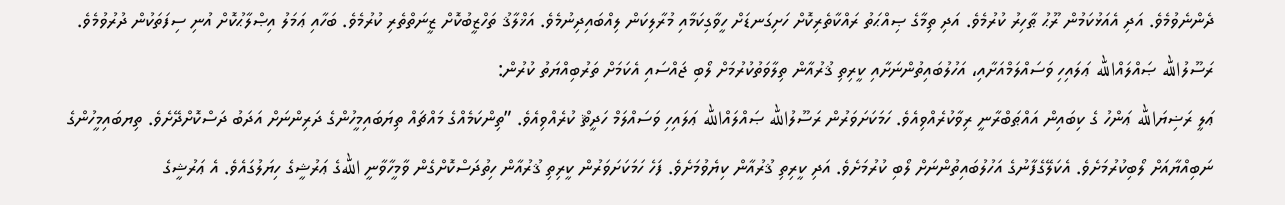ދެންނެވުމެވެ. އަދި އެއަޅުކަމުން ރޫޙު ޠާހިރު ކުރުމެވެ. އަދި ތިމާގެ ޞިއްޙަތު ރައްކާތެރިކޮށް ހަށިގަނޑަށް ހީވާގިކަމާއި މުރާލިކަން ލިއްބައިދިނުމެވެ. އަޚްލާޤު ތަހްޒީބުކޮށް ޒީނަތްތެރި ކުރުމެވެ. ބަހާއި ޢަމަލު އިޞްލާޙުކޮށް އުނި ސިފަތަކުން ދުރުވުމެވެ.
ރަސޫލުالله ޞައްލައްالله ޢަލައިހި ވަސައްލަމްއަށާއި، އަހުލުބައިތުންނަށާއި ކީރިތި ޤުރުއާން ތިލާވަތުކުރުމަށް ލޯބި ޖައްސައި އެކަމަށް ތަރުބިއްޔަތު ކުރުން:
ޢަލީ ރަޟިޔަالله ޢަންހު ގެ ކިބައިން އައްޠަބްރާނީ ރިވާކުރެއްވިއެވެ. ހަމަކަށަވަރުން ރަސޫލުالله ޞައްލައްالله ޢަލައިހި ވަސައްލަމް ހަދީޘް ކުރެއްވިއެވެ. ”ތިންކަމެއްގެ މައްޗައް ތިޔަބައިމީހުންގެ ދަރިންނަށް އަދަބު ދަސްކޮށްދޭށެވެ. ތިޔބައިމީހުންގެ ނަބިއްޔާއަށް ލޯބިކުރުމަށެވެ. އެކަލޭގެފާނުގެ އަހުލުބައިތުންނަށް ލޯބި ކުރުމަށެވެ. އަދި ކީރިތި ޤުރުއާން ކިޔެވުމަށެވެ. ފަހެ ހަމަކަށަވަރުން ކީރިތި ޤުރުއާން ހިތުދަސްކޮށްގެން ވާމީހާވާނީ اللهގެ ޢަރުޝީގެ ހިޔަލުގައެވެ. އެ ޢަރުޝީގެ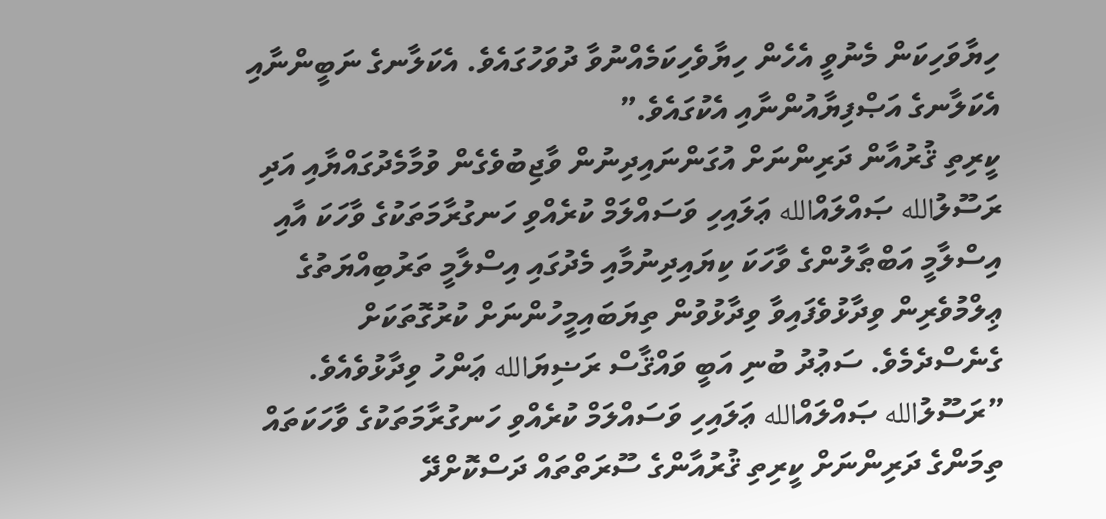ހިޔާވަހިކަން މެނުވީ އެހެން ހިޔާވެހިކަމެއްނުވާ ދުވަހުގައެވެ. އެކަލާނގެ ނަބީންނާއި އެކަލާނގެ އަޞްފިޔާއުންނާއި އެކުގައެވެ.”
ކީރިތި ޤުރުއާން ދަރިންނަށް އުގަންނައިދިނުން ވާޖިބުވެގެން ވުމާމެދުގައްޔާއި އަދި ރަސޫލުالله ޞައްލައްالله ޢަލައިހި ވަސައްލަމް ކުރެއްވި ހަނގުރާމަތަކުގެ ވާހަކަ އާއި އިސްލާމީ އަބްޠާލުންގެ ވާހަކަ ކިޔައިދިނުމާއި މެދުގައި އިސްލާމީ ތަރުބިއްޔަތުގެ ޢިލްމުވެރިން ވިދާޅުވެފައިވާ ވިދާޅުވުން ތިޔަބައިމީހުންނަށް ކުރުގޮތަކަށް ގެނެސްދެމެވެ. ސަޢުދު ބުނި އަބީ ވައްޤާސް ރަޟިޔަالله ޢަންހު ވިދާޅުވެއެވެ. ”ރަސޫލުالله ޞައްލައްالله ޢަލައިހި ވަސައްލަމް ކުރެއްވި ހަނގުރާމަތަކުގެ ވާހަކަތައް ތިމަންގެ ދަރިންނަށް ކީރިތި ޤުރުއާންގެ ސޫރަތްތައް ދަސްކޮށްދޭ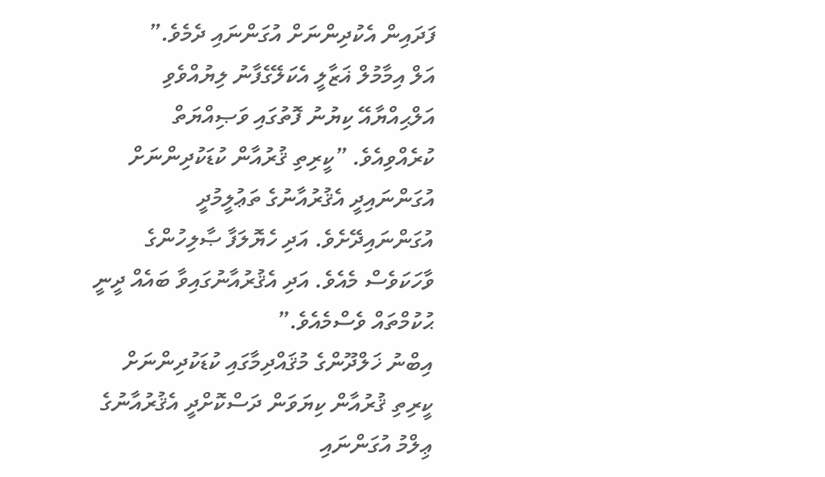ފަދައިން އެކުދިންނަށް އުގަންނައި ދެމެވެ.”
އަލް އިމާމުލް ޣަޒާލީ އެކަލޭގެފާނު ލިޔުއްވެވި އަލްޙިއްޔާއޭ ކިޔުނު ފޮތުގައި ވަޞިއްޔަތް ކުރެއްވިއެވެ. ”ކީރިތި ޤުރުއާން ކުޑަކުދިންނަށް އުގަންނައިދީ އެޤުރުއާނުގެ ތަޢުލީމުދީ އުގަންނައިދޭށެވެ. އަދި ހެޔޮލަފާ ޞާލިހުންގެ ވާހަކަވެސް މެއެވެ. އަދި އެޤުރުއާނުގައިވާ ބައެއް ދީނީ ޙުކުމްތައް ވެސްމެއެވެ.”
އިބްނު ޚަލްދޫންގެ މުޤައްދިމާގައި ކުޑަކުދިންނަށް ކީރިތި ޤުރުއާން ކިޔަވަން ދަސްކޮށްދީ އެޤުރުއާނުގެ ޢިލްމު އުގަންނައި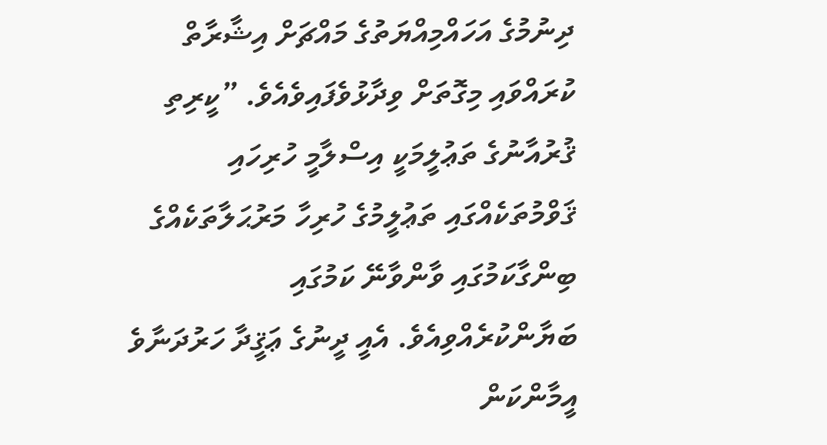ދިނުމުގެ އަހައްމިއްޔަތުގެ މައްޗަށް އިޝާރާތް ކުރައްވައި މިގޮތަށް ވިދާޅުވެފައިވެއެވެ. ”ކީރިތި ޤުރުއާނުގެ ތަޢުލީމަކީ އިސްލާމީ ހުރިހައި ޤަވްމުތަކެއްގައި ތަޢުލީމުގެ ހުރިހާ މަރުޙަލާތަކެއްގެ ބިންގާކަމުގައި ވާންވާނޭ ކަމުގައި ބަޔާންކުރެއްވިއެވެ. އެއީ ދީނުގެ ޢަޤީދާ ހަރުދަނާވެ އީމާންކަން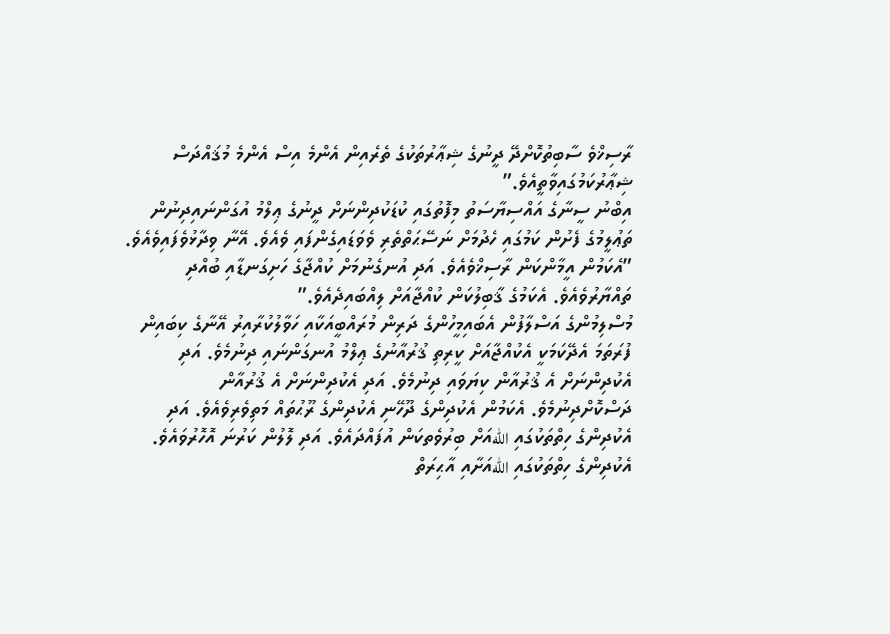ރާސިޚްވެ ސާބިތުކޮށްދޭ ދީނުގެ ޝިޢާރުތަކުގެ ތެރެއިން އެންމެ އިސް އެންމެ މުޤައްދަސް ޝިޢާރުކަމުގައިވާތީއެވެ.”
އިބްނު ސީނާގެ އައްސިޔާސަތު މިފޮތުގައި ކުޑަކުދިންނަށް ދީނުގެ ޢިލްމު އުގަންނައިދިނުން ތަޢުލީމުގެ ފެށުން ކަމުގައި ހެދުމަށް ނަސޭޙަތްތެރި ވެވަޑައިގެންފައި ވެއެވެ. އޭނާ ވިދާޅުވެފައިވެއެވެ. ”އެކަމުން އީމާންކަން ރާސިޚްވެއެވެ. އަދި އުނގެނުމަށް ކުއްޖާގެ ހަށިގަނޑާއި ބުއްދި ތައްޔާރުވެއެވެ. އެކަމުގެ ޤާބިލުކަން ކުއްޖާއަށް ލިއްބައިދެއެވެ.”
މުސްލިމުންގެ އަސްލާފުން އެބައިމީހުންގެ ދަރިން މުރައްބީއަކާއި ހަވާލުކުރާއިރު އޭނާގެ ކިބައިން ފުރަތަމަ އެދޭކަމަކީ އެކުއްޖާއަށް ކީރިތި ޤުރުއާނުގެ ޢިލްމު އުނގަންނައި ދިނުމެވެ. އަދި އެކުދިންނަށް އެ ޤުރުއާން ކިޔަވައި ދިނުމެވެ. އަދި އެކުދިންނަށް އެ ޤުރުއާން ދަސްކޮށްދިނުމެވެ. އެކަމުން އެކުދިންގެ ދޫހޭނި އެކުދިންގެ ރޫޙުތައް މަތިވެރިވެއެވެ. އަދި އެކުދިންގެ ހިތްތަކުގައި اللهއަށް ބިރުވެތކަން އުފައްދައެވެ. އަދި ލޮލުން ކަރުނަ އޮހޮރުވައެވެ. އެކުދިންގެ ހިތްތަކުގައި اللهއަށާއި އާޙިރަތް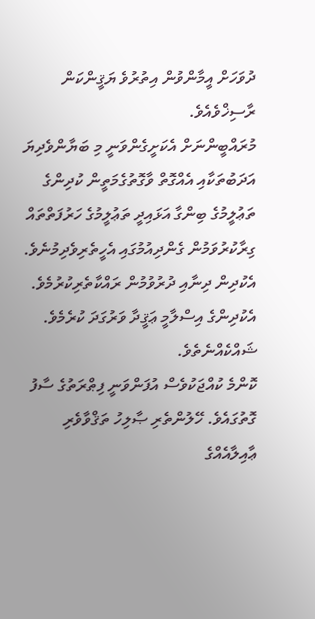ދުވަހަށް އީމާންވުން އިތުރުވެ ޔަޤީންކަން ރާސިޚްވެއެވެ.
މުރައްބީންނަށް އެކަށީގެންވަނީ މި ބަޔާންވެދިޔަ އަދަބުތަކާއި އެއްގޮތް ވާގޮތުގެމަތީން ކުދިންގެ ތަޢުލީމުގެ ބިންގާ އަޅައިދީ ތަޢުލީމުގެ ހަރުފަތްތައް ގިރާކުރުވަމުން ގެންދިއުމުގައި އެހީތެރިވެދިމުނެވެ. އެކުދިން ދިނާއި ދުރުވުމުން ރައްކާތެރިކުރުމެވެ. އެކުދިންގެ އިސްލާމީ ޢަޤީދާ ވަރުގަދަ ކުރެމެވެ. ޝައްކެއްނެތެވެ.
ކޮންމެ ކުއްޖަކުވެސް އުފަންވަނީ ފިޠްރަތުގެ ސާފު ގޮތުގައެވެ. ހޭލުންތެރި ޞާލިހު ތަޤްވާވެރި ޢާއިލާއެއްގެ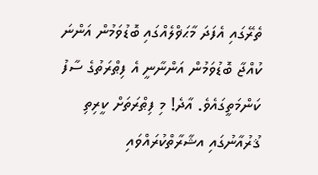ތެރޭގައި އެފަދަ މާޙަޥްލެއްގައި ބޮޑުވަމުން އަންނަ ކުއްޖާ ބޮޑުވަމުން އަންނާނީ އެ ފިޠްރަތުގެ ސާފު ކަންމަތީގައެވެ. އާދެ! މި ފިޠްރަތަށް ކީރިތި ޤުރުއާނުގައި އޝާރާތްކުރައްވައި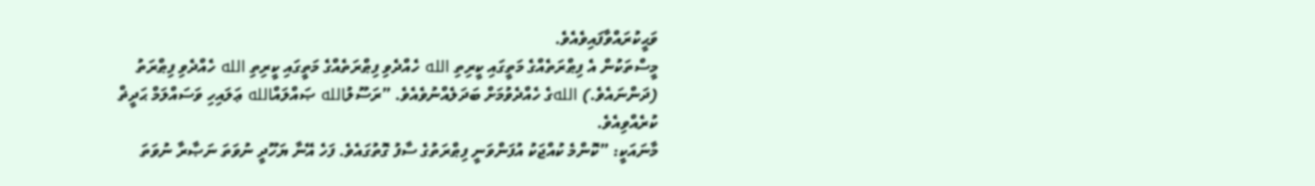ވަޙީކުރައްވާފައިވެއެވެ.
މީސްތަކުން އެ ފިޠްރަތެއްގެ މަތީގައި ކީރިތި الله ހެއްދެވި ފިޠްރަތެއްގެ މަތީގައި ކީރިތި الله ހެއްދެވި ފިޠްރަތު (ދަންނައެވެ.) اللهގެ ހެއްދެވުމަށް ބަދަލެއްނުވެއެވެ. ”ރަސޫލުالله ޞައްލައްالله ޢަލައިހި ވަސައްލަމް ޙަދީޡް ކުރެއްވިއެވެ.
މާނައަކީ: ”ކޮންމެ ކުއްޖަކު އުފަންވަނީ ފިޠްރަތުގެ ސާފު ގޮތުގައެވެ. ފަހެ އޭނާ ޔަހޫދީ ނުވަތަ ނަޞާރާ ނުވަތަ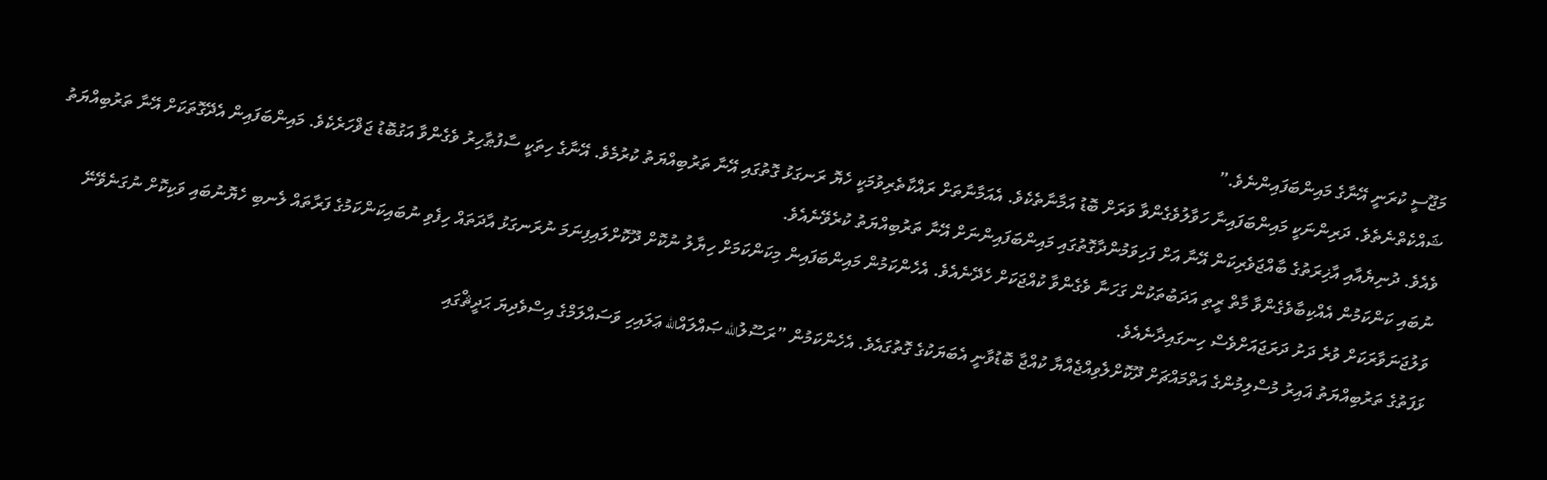މަޖޫސީ ކުރަނީ އޭނާގެ މައިންބަފައިންނެވެ.”
ޝައްކެތްނެތެވެ. ދަރިންނަކީ މައިންބަފައިނާ ހަވާލުވެގެންވާ ވަރަށް ބޮޑު އަމާނާތެކެވެ. އެއަމާނާތަށް ރައްކާތެރިވުމަކީ ހެޔޮ ރަނގަޅު ގޮތުގައި އޭނާ ތަރުބިއްޔަތު ކުރުމެވެ. އޭނާގެ ހިތަކީ ސާފުޠާހިރު ވެގެންވާ އަގުބޮޑު ޖަޥްހަރެކެވެ. މައިންބަފައިން އެދޭގޮތަކަށް އޭނާ ތަރުބިއްޔަތު ވެއެވެ. ދުނިޔެއާއި އާޚިރަތުގެ ބާއްޖަވެރިކަން އޭނާ އަށް ފަހިވަމުންދާގޮތުގައި މައިންބަފައިންނަށް އޭނާ ތަރުބިއްޔަތު ކުރެވޭނެއެވެ.
ނުބައި ކަންކަމުން އެއްކިބާވެގެންވާ މާތް ރީތި އަދަބުތަކުން ގަހަނާ ވެގެންވާ ކުއްޖަކަށް ހެދޭނެއެވެ. އެހެންކަމުން މައިންބަފައިން މިކަންކަމަށް ހިޔާލު ނުކޮށް ދޫކޮށްލައިފިނަމަ ނުރަނގަޅު އާދަތައް ހިފެވި ނުބައިކަންކަމުގެ ފަރާތައް ލެނބި ހެޔޮނުބައި ވަކިކޮށް ނުގަނެވޭނޭ ވަލުޖަނަވާރަކަށް ވުރެ ދަށު ދަރަޖައަށްވެސް ހިނގައިދާނެއެވެ.
ޅަފަތުގެ ތަރުބިއްޔަތު ޣައިރު މުސްލިމުންގެ އަތްމައްޗަށް ދޫކޮށްލެވިއްޖެއްޔާ ކުއްޖާ ބޮޑުވާނީ އެބަޔަކުގެ ގޮތުގައެވެ. އެހެންކަމުން ”ރަސޫލުالله ޞައްލައްالله ޢަލައިހި ވަސައްލަމްގެ އިސްވެދިޔަ ޙަދީޘްގައި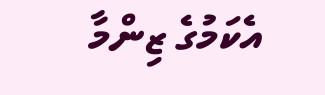އެކަމުގެ ޒިންމާ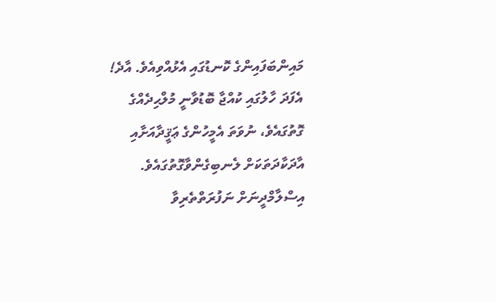މައިންބަފައިންގެ ކޮނޑުގައި އެޅުއްވިއެވެ. އާދެ! އެފަދަ ހާލުގައި ކުއްޖާ ބޮޑުވާނީ މުލްޙިދެއްގެ ގޮތުގައެވެ، ނުވަތަ އެމީހުންގެ ޢަޤީދާއަށާއި އާދަކާދަތަކަށް ލެނބިގެންވާގޮތުގައެވެ. އިސްލާމްދީނަށް ނަފުރަތްތެރިވާ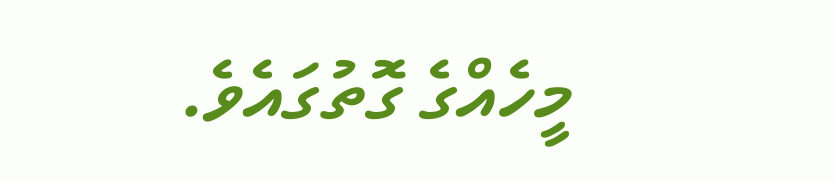މީހެއްގެ ގޮތުގައެވެ.